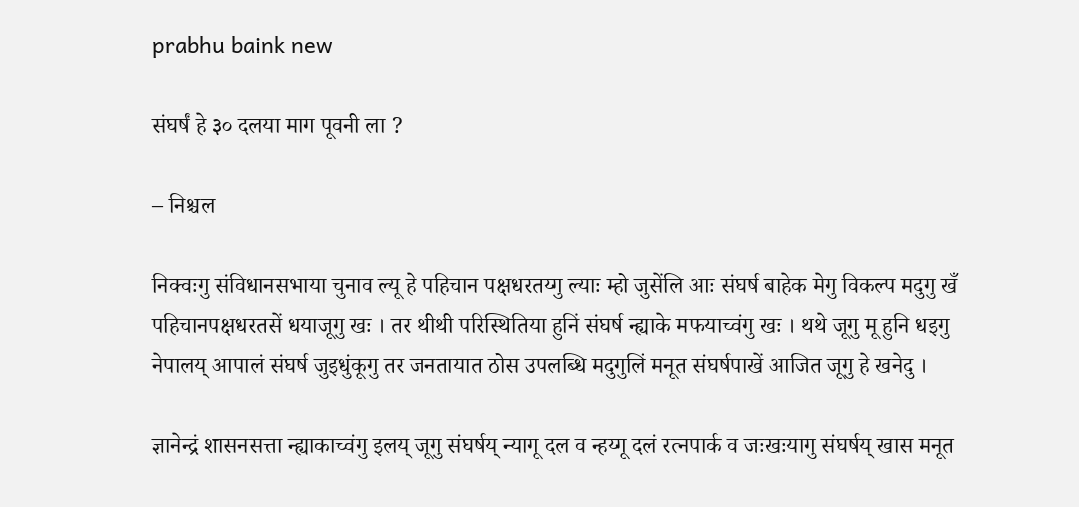prabhu baink new

संघर्षं हे ३० दलया माग पूवनी ला ?

– निश्चल

निक्वःगु संविधानसभाया चुनाव ल्यू हे पहिचान पक्षधरतय्गु ल्याः म्हो जुसेंलि आः संघर्ष बाहेक मेगु विकल्प मदुगु खँ पहिचानपक्षधरतसें धयाजूगु खः । तर थीथी परिस्थितिया हुनिं संघर्ष न्ह्याके मफयाच्वंगु खः । थथे जूगु मू हुनि धइगु नेपालय् आपालं संघर्ष जुइधुंकूगु तर जनतायात ठोस उपलब्धि मदुगुलिं मनूत संघर्षपाखें आजित जूगु हे खनेदु ।

ज्ञानेन्द्रं शासनसत्ता न्ह्याकाच्वंगु इलय् जूगु संघर्षय् न्यागू दल व न्हय्गू दलं रत्नपार्क व जःखःयागु संघर्षय् खास मनूत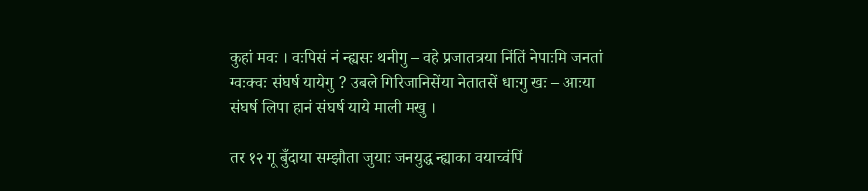कुहां मवः । वःपिसं नं न्ह्यसः थनीगु – वहे प्रजातत्रया निंतिं नेपाःमि जनतां ग्वःक्वः संघर्ष यायेगु ? उबले गिरिजानिसेंया नेतातसें धाःगु खः – आःया संघर्ष लिपा हानं संघर्ष याये माली मखु ।

तर १२ गू बुँदाया सम्झौता जुयाः जनयुद्ध न्ह्याका वयाच्वंपिं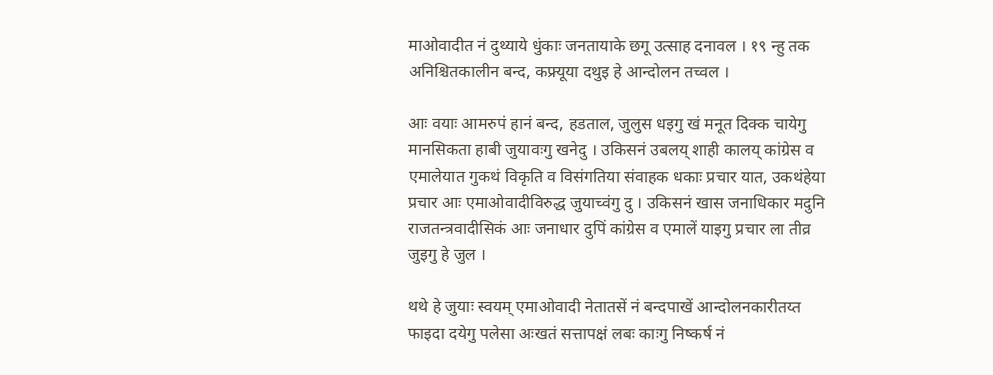माओवादीत नं दुथ्याये धुंकाः जनतायाके छगू उत्साह दनावल । १९ न्हु तक अनिश्चितकालीन बन्द, कफ्र्यूया दथुइ हे आन्दोलन तच्वल ।

आः वयाः आमरुपं हानं बन्द, हडताल, जुलुस धइगु खं मनूत दिक्क चायेगु मानसिकता हाबी जुयावःगु खनेदु । उकिसनं उबलय् शाही कालय् कांग्रेस व एमालेयात गुकथं विकृति व विसंगतिया संवाहक धकाः प्रचार यात, उकथंहेया प्रचार आः एमाओवादीविरुद्ध जुयाच्वंगु दु । उकिसनं खास जनाधिकार मदुनि राजतन्त्रवादीसिकं आः जनाधार दुपिं कांग्रेस व एमालें याइगु प्रचार ला तीव्र जुइगु हे जुल ।

थथे हे जुयाः स्वयम् एमाओवादी नेतातसें नं बन्दपाखें आन्दोलनकारीतय्त फाइदा दयेगु पलेसा अःखतं सत्तापक्षं लबः काःगु निष्कर्ष नं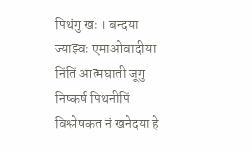पिथंगु खः । बन्दया ज्याझ्वः एमाओवादीया निंतिं आत्मघाती जूगु निष्कर्ष पिथनीपिं विश्लेषकत नं खनेदया हे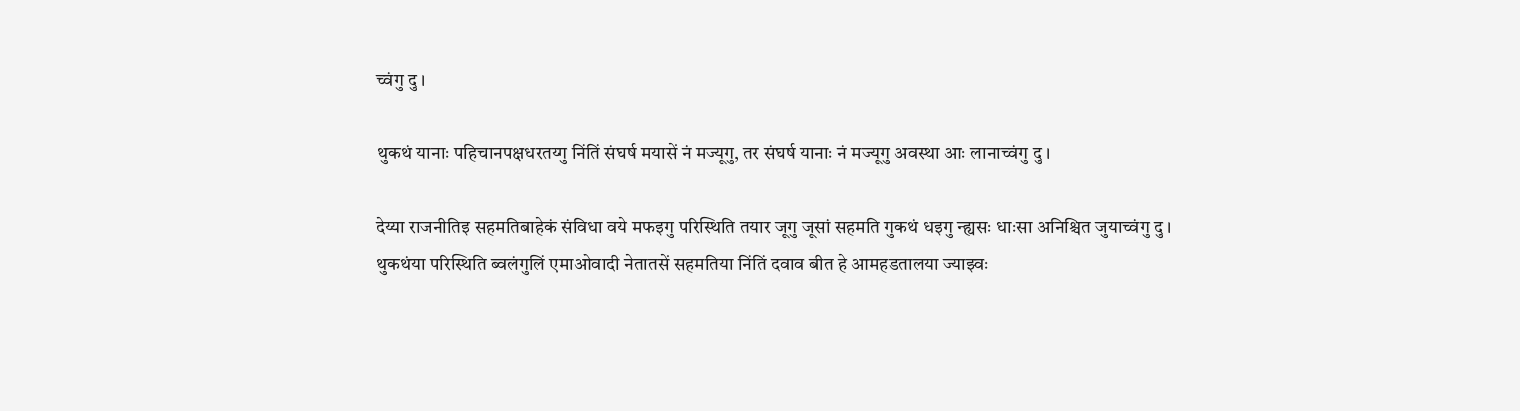च्वंगु दु ।

थुकथं यानाः पहिचानपक्षधरतय्गु निंतिं संघर्ष मयासें नं मज्यूगु, तर संघर्ष यानाः नं मज्यूगु अवस्था आः लानाच्वंगु दु ।

देय्या राजनीतिइ सहमतिबाहेकं संविधा वये मफइगु परिस्थिति तयार जूगु जूसां सहमति गुकथं धइगु न्ह्यसः धाःसा अनिश्चित जुयाच्वंगु दु । थुकथंया परिस्थिति ब्वलंगुलिं एमाओवादी नेतातसें सहमतिया निंतिं दवाव बीत हे आमहडतालया ज्याझ्वः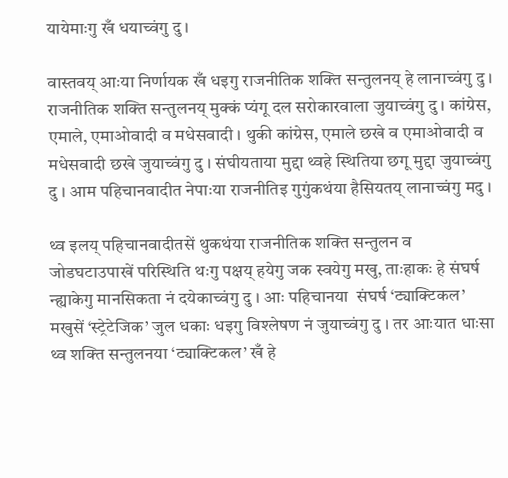यायेमाःगु खँ धयाच्वंगु दु ।

वास्तवय् आःया निर्णायक खँ धइगु राजनीतिक शक्ति सन्तुलनय् हे लानाच्वंगु दु । राजनीतिक शक्ति सन्तुलनय् मुक्कं प्यंगू दल सरोकारवाला जुयाच्वंगु दु । कांग्रेस, एमाले, एमाओवादी व मधेसवादी । थुकी कांग्रेस, एमाले छखे व एमाओवादी व मधेसवादी छखे जुयाच्वंगु दु । संघीयताया मुद्दा थ्वहे स्थितिया छगू मुद्दा जुयाच्वंगु दु । आम पहिचानवादीत नेपाःया राजनीतिइ गुगुंकथंया हैसियतय् लानाच्वंगु मदु ।

थ्व इलय् पहिचानवादीतसें थुकथंया राजनीतिक शक्ति सन्तुलन व जोडघटाउपाखें परिस्थिति थःगु पक्षय् हयेगु जक स्वयेगु मखु, ताःहाकः हे संघर्ष न्ह्याकेगु मानसिकता नं दयेकाच्वंगु दु । आः पहिचानया  संघर्ष ‘ट्याक्टिकल’ मखुसें ‘स्ट्रेटेजिक’ जुल धकाः धइगु विश्लेषण नं जुयाच्वंगु दु । तर आःयात धाःसा थ्व शक्ति सन्तुलनया ‘ट्याक्टिकल’ खँ हे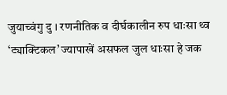जुयाच्वंगु दु । रणनीतिक व दीर्घकालीन रुप धाःसा थ्व ‘ट्याक्टिकल’ ज्यापाखें असफल जुल धाःसा हे जक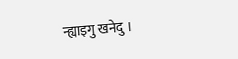न्ह्याइगु खनेदु ।